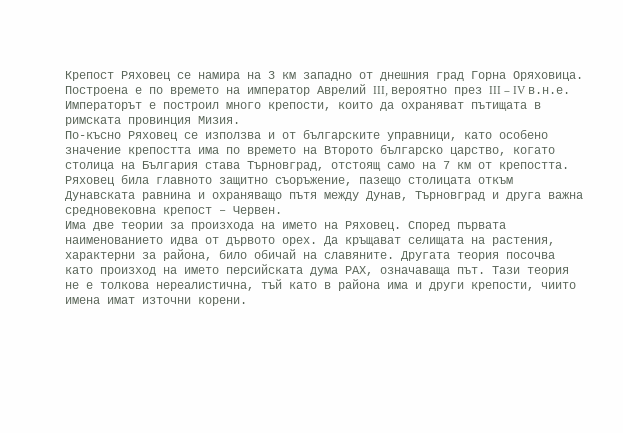Крепост Ряховец се намира на 3 км западно от днешния град Горна Оряховица. Построена е по времето на император Аврелий III, вероятно през III – IV в.н.е. Императорът е построил много крепости, които да охраняват пътищата в римската провинция Мизия.
По-късно Ряховец се използва и от българските управници, като особено значение крепостта има по времето на Второто българско царство, когато столица на България става Търновград, отстоящ само на 7 км от крепостта. Ряховец била главното защитно съоръжение, пазещо столицата откъм Дунавската равнина и охраняващо пътя между Дунав, Търновград и друга важна средновековна крепост – Червен.
Има две теории за произхода на името на Ряховец. Според първата наименованието идва от дървото орех. Да кръщават селищата на растения, характерни за района, било обичай на славяните. Другата теория посочва като произход на името персийската дума РАХ, означаваща път. Тази теория не е толкова нереалистична, тъй като в района има и други крепости, чиито имена имат източни корени.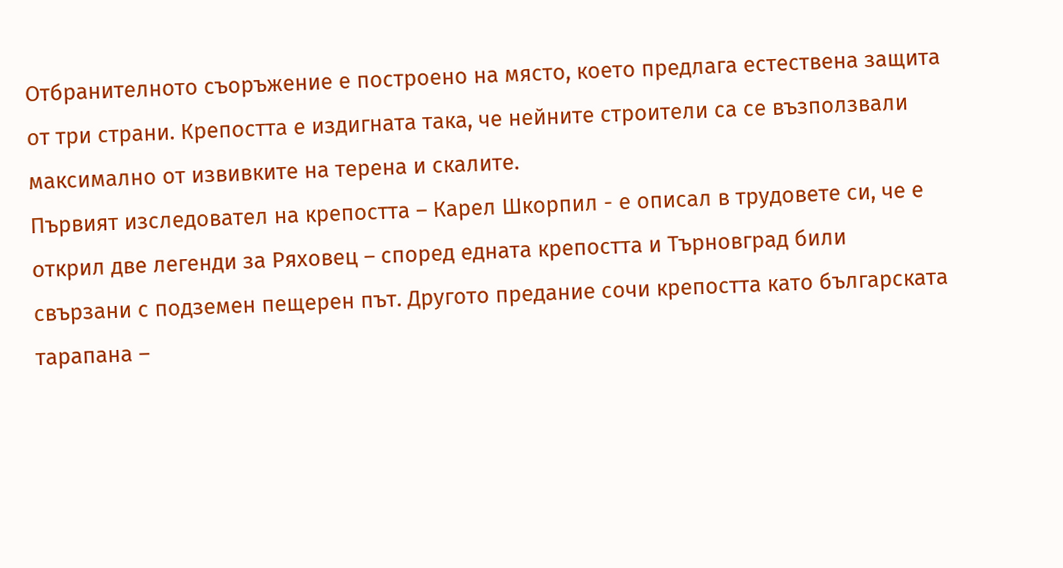Отбранителното съоръжение е построено на място, което предлага естествена защита от три страни. Крепостта е издигната така, че нейните строители са се възползвали максимално от извивките на терена и скалите.
Първият изследовател на крепостта – Карел Шкорпил - е описал в трудовете си, че е открил две легенди за Ряховец – според едната крепостта и Търновград били свързани с подземен пещерен път. Другото предание сочи крепостта като българската тарапана –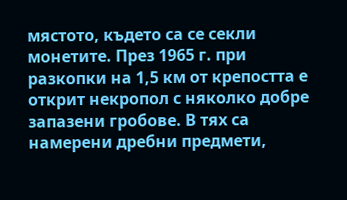мястото, където са се секли монетите. През 1965 г. при разкопки на 1,5 км от крепостта е открит некропол с няколко добре запазени гробове. В тях са намерени дребни предмети,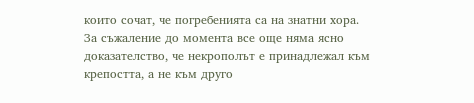които сочат, че погребенията са на знатни хора.
За съжаление до момента все още няма ясно доказателство, че некрополът е принадлежал към крепостта, а не към друго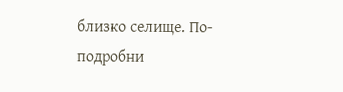близко селище. По-подробни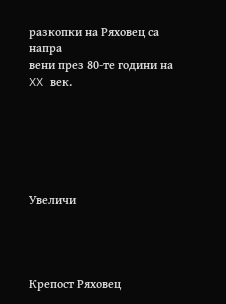разкопки на Ряховец са напра
вени през 80-те години на XX век.






Увеличи




Крепост Ряховец